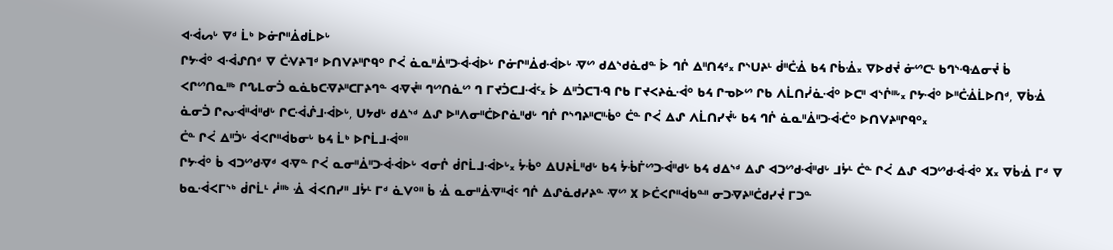ᐊᐙᔕᒡ ᐁᒄ ᒫᒃ ᐅᓃᒋᐦᐄᑯᒫᐅᒡ
ᒋᔭᐙᐤ ᐊᐙᔑᑎᒄ ᐁ ᑖᐺᔨᒣᒄ ᐅᑎᐯᔨᐦᒋᑫᐤ ᒋᐹ ᓈᓇᐦᐄᐦᑐᐙᐙᐅᒡ ᒋᓃᒋᐦᐄᑯᐙᐅᒡ ᐌᔥ ᑯᐃᔅᑯᓈᑯᓐ ᐆ ᒉᒌ ᐃᐦᑎᔦᒄ᙮ ᒋᔅᑌᔨᒻ ᑰᐦᑖᐐ ᑲᔦ ᒋᑳᐐ᙮ ᐁᐅᑯᔫ ᓃᔥᑕᒻ ᑲᒉᔅᑴᐎᓂᔫ ᑳ ᐸᒋᔥᑎᓇᐦᒃ ᒋᔐᒪᓂᑑ ᓇᓈᑲᑕᐌᔨᐦᑕᒥᔨᒉᓐ ᐊᐌᔫᐦ ᒉᔥᑎᓈᔥ ᒉ ᒥᔪᑑᑕᒧᐙᑦ᙮ ᐆ ᐃᐦᑑᑕᒣᑴ ᒋᑲ ᒥᔪᐸᔨᓈᐙᐤ ᑲᔦ ᒋᓀᐅᔥ ᒋᑲ ᐱᒫᑎᓰᓈᐙᐤ ᐅᑕᐦ ᐊᔅᒌᐦᒡ᙮ ᒋᔭᐙᐤ ᐅᐦᑖᐐᒫᐅᑎᒄ, ᐁᑳᐐ ᓈᓂᑑ ᒋᔓᐙᐦᐋᐦᑯᒡ ᒋᑕᐙᔒᒧᐙᐅᒡ, ᑌᔭᑯᒡ ᑯᐃᔅᒄ ᐃᔑ ᐅᐦᐱᓂᐦᑖᐅᒋᓈᐦᑯᒡ ᒉᒌ ᒋᔅᒉᔨᐦᑕᐦᒀᐤ ᑖᓐ ᒋᐹ ᐃᔑ ᐱᒫᑎᓯᔫᒡ ᑲᔦ ᒉᒌ ᓈᓇᐦᐄᐦᑐᐙᑣᐤ ᐅᑎᐯᔨᐦᒋᑫᐤ᙮
ᑖᓐ ᒋᐹ ᐃᐦᑑᒡ ᐋᐸᒋᐦᐋᑲᓂᒡ ᑲᔦ ᒫᒃ ᐅᒋᒫᒧᐙᐤᐦ
ᒋᔭᐙᐤ ᑳ ᐊᑐᔥᑯᐌᒄ ᐊᐌᓐ ᒋᐹ ᓇᓂᐦᐄᐦᑐᐙᐙᐅᒡ ᐊᓂᒌ ᑰᒋᒫᒧᐙᐅᒡ᙮ ᔮᒀᐤ ᐃᑌᔨᒫᐦᑯᒡ ᑲᔦ ᔮᒀᒦᔥᑐᐙᐦᑯᒡ ᑲᔦ ᑯᐃᔅᒄ ᐃᔑ ᐊᑐᔥᑯᐙᐦᑯᒡ ᒧᔮᒻ ᑖᓐ ᒋᐹ ᐃᔑ ᐊᑐᔥᑯᐙᐙᐤ ᙭᙮ ᐁᑳᐐ ᒥᒄ ᐁ ᑲᓇᐙᐸᒥᔅᒃ ᑰᒋᒫᒻ ᓲᐦᒃ ᐐ ᐋᐸᑎᓯᐦ ᒧᔮᒻ ᒥᒄ ᓈᐯᐤᐦ ᑳ ᐐ ᓇᓂᐦᐄᐌᐦᐋᑦ ᒉᒌ ᐃᔑᓈᑯᓯᔨᓐ ᐌᔥ ᙭ ᐅᑖᐸᒋᐦᐋᑲᓐᐦ ᓂᑐᐌᔨᐦᑖᑯᓯᔫ ᒥᑐᓐ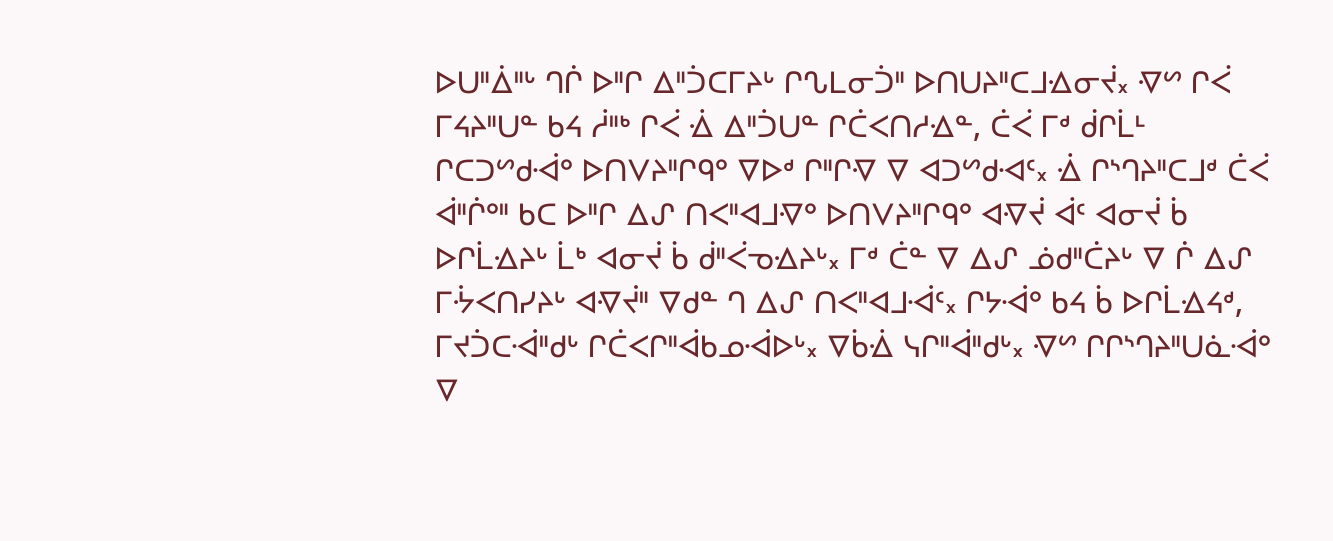ᐅᑌᐦᐄᐦᒡ ᒉᒌ ᐅᐦᒋ ᐃᐦᑑᑕᒥᔨᒡ ᒋᔐᒪᓂᑑᐦ ᐅᑎᑌᔨᐦᑕᒧᐎᓂᔫ᙮ ᐌᔥ ᒋᐹ ᒥᔦᔨᐦᑌᓐ ᑲᔦ ᓲᐦᒃ ᒋᐹ ᐐ ᐃᐦᑑᑌᓐ ᒋᑖᐸᑎᓱᐎᓐ, ᑖᐹ ᒥᒄ ᑰᒋᒫᒻ ᒋᑕᑐᔥᑯᐙᐤ ᐅᑎᐯᔨᐦᒋᑫᐤ ᐁᐅᒄ ᒋᐦᒋᐌ ᐁ ᐊᑐᔥᑯᐗᑦ᙮ ᐐ ᒋᔅᒉᔨᐦᑕᒧᒄ ᑖᐹ ᐋᐦᒌᐤᐦ ᑲᑕ ᐅᐦᒋ ᐃᔑ ᑎᐸᐦᐊᒧᐌᐤ ᐅᑎᐯᔨᐦᒋᑫᐤ ᐊᐌᔫ ᐋᑦ ᐊᓂᔫ ᑳ ᐅᒋᒫᐎᔨᒡ ᒫᒃ ᐊᓂᔫ ᑳ ᑰᐦᐹᓀᐎᔨᒡ᙮ ᒥᒄ ᑖᓐ ᐁ ᐃᔑ ᓅᑯᐦᑖᔨᒡ ᐁ ᒌ ᐃᔑ ᒥᔻᐸᑎᓯᔨᒡ ᐊᐌᔫᐦ ᐁᑯᓐ ᒉ ᐃᔑ ᑎᐸᐦᐊᒧᐙᑦ᙮ ᒋᔭᐙᐤ ᑲᔦ ᑳ ᐅᒋᒫᐎᔦᒄ, ᒥᔪᑑᑕᐙᐦᑯᒡ ᒋᑖᐸᒋᐦᐋᑲᓄᐙᐅᒡ᙮ ᐁᑳᐐ ᓭᒋᐦᐋᐦᑯᒡ᙮ ᐌᔥ ᒋᒋᔅᒉᔨᐦᑌᓈᐙᐤ ᐁ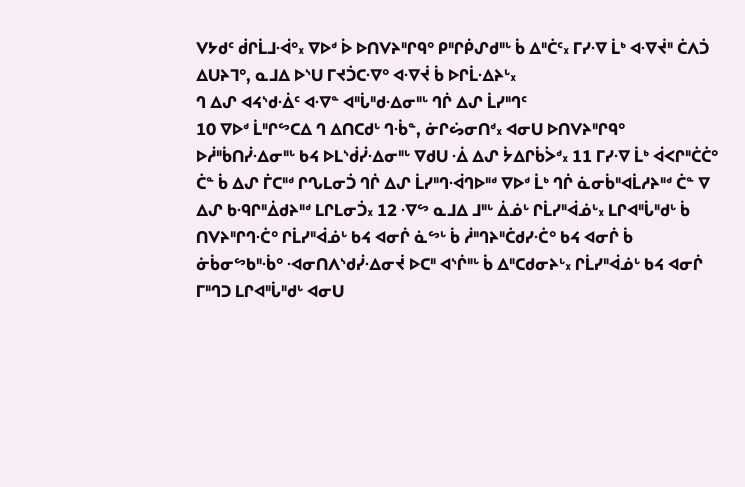ᐯᔭᑯᑦ ᑰᒋᒫᒧᐙᐤ᙮ ᐁᐅᒄ ᐆ ᐅᑎᐯᔨᐦᒋᑫᐤ ᑭᐦᒋᑮᔑᑯᐦᒡ ᑳ ᐃᐦᑖᑦ᙮ ᒥᓯᐌ ᒫᒃ ᐊᐌᔫᐦ ᑖᐱᑑ ᐃᑌᔨᒣᐤ, ᓇᒧᐃ ᐅᔅᑌ ᒥᔪᑑᑕᐌᐤ ᐊᐌᔫ ᑳ ᐅᒋᒫᐎᔨᒡ᙮
ᒉ ᐃᔑ ᐊᔦᔅᑯᐐᑦ ᐊᐌᓐ ᐊᐦᒑᐦᑯᐎᓂᐦᒡ ᒉᒌ ᐃᔑ ᒫᓯᐦᒉᑦ
10 ᐁᐅᒄ ᒫᐦᒋᔥᑕᐃ ᒉ ᐃᑎᑕᑯᒡ ᒉᒀᓐ, ᓃᒋᔖᓂᑎᒄ᙮ ᐊᓂᑌ ᐅᑎᐯᔨᐦᒋᑫᐤ ᐅᓲᐦᑳᑎᓰᐎᓂᐦᒡ ᑲᔦ ᐅᒪᔅᑰᓰᐎᓂᐦᒡ ᐁᑯᑌ ᐐ ᐃᔑ ᔮᐃᒋᑳᐴᒄ᙮ 11 ᒥᓯᐌ ᒫᒃ ᐋᐸᒋᐦᑖᑖᐤ ᑖᓐ ᑳ ᐃᔑ ᒦᑕᐦᒄ ᒋᔐᒪᓂᑑ ᒉᒌ ᐃᔑ ᒫᓯᐦᒉᐙᒉᐅᐦᒄ ᐁᐅᒄ ᒫᒃ ᒉᒌ ᓈᓂᑳᐦᐊᒫᓱᔨᐦᒄ ᑖᓐ ᐁ ᐃᔑ ᑲᑴᒋᐦᐄᑯᔨᐦᒄ ᒪᒋᒪᓂᑑ᙮ 12 ᐌᔥ ᓇᒧᐃ ᒧᐦᒡ ᐄᓅᒡ ᒋᒫᓯᐦᐋᓅᒡ᙮ ᒪᒋᐊᐦᒑᐦᑯᒡ ᑳ ᑎᐯᔨᐦᒋᒉᑣᐤ ᒋᒫᓯᐦᐋᓅᒡ ᑲᔦ ᐊᓂᒌ ᓈᔥᒡ ᑳ ᓲᐦᒉᔨᐦᑖᑯᓯᑣᐤ ᑲᔦ ᐊᓂᒌ ᑳ ᓃᑳᓂᔥᑲᐦᒀᐤ ᐗᓂᑎᐱᔅᑯᓰᐎᓂᔫ ᐅᑕᐦ ᐊᔅᒌᐦᒡ ᑳ ᐃᐦᑕᑯᓂᔨᒡ᙮ ᒋᒫᓯᐦᐋᓅᒡ ᑲᔦ ᐊᓂᒌ ᒥᐦᒉᑐ ᒪᒋᐊᐦᒑᐦᑯᒡ ᐊᓂᑌ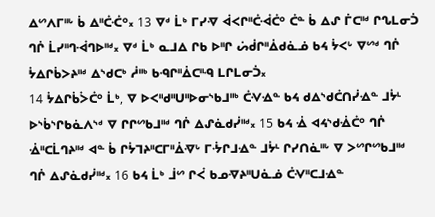ᐃᔥᐱᒥᐦᒡ ᑳ ᐃᐦᑖᑣᐤ᙮ 13 ᐁᒄ ᒫᒃ ᒥᓯᐌ ᐋᐸᒋᐦᑖᐙᑖᐤ ᑖᓐ ᑳ ᐃᔑ ᒦᑕᐦᒄ ᒋᔐᒪᓂᑑ ᒉᒌ ᒫᓯᐦᒉᐙᒉᐅᐦᒄ᙮ ᐁᒄ ᒫᒃ ᓇᒧᐃ ᒋᑲ ᐅᐦᒋ ᔖᑰᒋᐦᐄᑯᓈᓅ ᑲᔦ ᔮᐸᒡ ᐁᔥᒄ ᒉᒌ ᔮᐃᒋᑳᐳᔨᐦᒄ ᐃᔅᑯᑕᒃ ᓲᐦᒃ ᑲᑴᒋᐦᐄᑕᐦᑴ ᒪᒋᒪᓂᑑ᙮
14 ᔮᐃᒋᑳᐴᑖᐤ ᒫᒃ, ᐁ ᐅᐸᐦᑯᐦᑌᐦᐅᓂᔅᑲᒧᐦᒃ ᑖᐺᐎᓐ ᑲᔦ ᑯᐃᔅᑯᑖᑎᓰᐎᓐ ᒧᔮᒻ ᐅᔅᑳᔅᒋᑲᓈᐱᔅᒄ ᐁ ᒋᒋᔥᑲᒧᐦᒄ ᒉᒌ ᐃᔑᓈᑯᓰᐦᒄ᙮ 15 ᑲᔦ ᐐ ᐊᔦᔅᑯᐐᑖᐤ ᒉᒌ ᐐᐦᑕᒫᒉᔨᐦᒄ ᐊᓐ ᑳ ᒋᔮᒣᔨᐦᑕᒥᐦᐄᐌᒡ ᒥᔻᒋᒧᐎᓐ ᒧᔮᒻ ᒋᓯᑎᓈᐦᒡ ᐁ ᐳᔥᒋᔥᑲᒧᐦᒄ ᒉᒌ ᐃᔑᓈᑯᓰᐦᒄ᙮ 16 ᑲᔦ ᒫᒃ ᒨᔥ ᒋᐹ ᑲᓄᐌᔨᐦᑌᓈᓅ ᑖᐺᐦᑕᒧᐎᓐ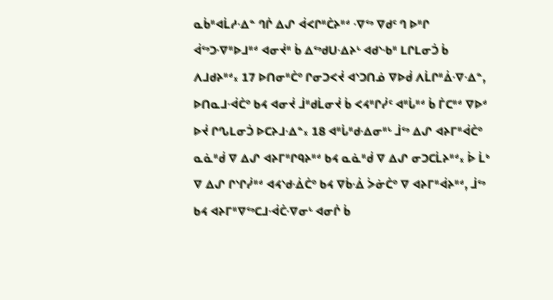ᓇᑳᐦᐊᒫᓱᐎᓐ ᒉᒌ ᐃᔑ ᐋᐸᒋᐦᑖᔨᐦᒄ ᐌᔥ ᐁᑯᑦ ᒉ ᐅᐦᒋ ᐋᔥᑐᐌᐦᐅᒧᐦᒄ ᐊᓂᔫᐦ ᑳ ᐃᔥᑯᑌᐎᔨᒡ ᐊᑯᔅᑾᐦ ᒪᒋᒪᓂᑑ ᑳ ᐱᒧᑯᔨᐦᒄ᙮ 17 ᐅᑎᓂᐦᑖᐤ ᒋᓂᑐᐸᔫ ᐊᔅᑐᑎᓅ ᐁᐅᑰ ᐱᒫᒋᐦᐄᐌᐎᓐ, ᐅᑎᓇᒧᐙᑖᐤ ᑲᔦ ᐊᓂᔫ ᒨᐦᑯᒫᓂᔫ ᑳ ᐸᔦᐦᒋᓰᑦ ᐊᐦᒑᐦᒄ ᑳ ᒦᑕᐦᒄ ᐁᐅᒄ ᐅᔫ ᒋᔐᒪᓂᑑ ᐅᑕᔨᒧᐎᓐ᙮ 18 ᐊᐦᒑᐦᑯᐎᓂᐦᒡ ᒨᔥ ᐃᔑ ᐊᔨᒥᐦᐋᑖᐤ ᓇᓈᐦᑰ ᐁ ᐃᔑ ᐊᔨᒥᐦᒋᑫᔨᐦᒄ ᑲᔦ ᓇᓈᐦᑰ ᐁ ᐃᔑ ᓂᑐᑕᒫᔨᐦᒄ᙮ ᐆ ᒫᒃ ᐁ ᐃᔑ ᒋᔅᒋᓰᐦᒄ ᐊᔦᔅᑯᐐᑖᐤ ᑲᔦ ᐁᑳᐐ ᐴᓃᑖᐤ ᐁ ᐊᔨᒥᐦᐋᔨᐦᒄ, ᒨᔥ ᑲᔦ ᐊᔨᒥᐦᐁᔥᑕᒧᐙᑖᐌᓂᒡ ᐊᓂᒌ ᑳ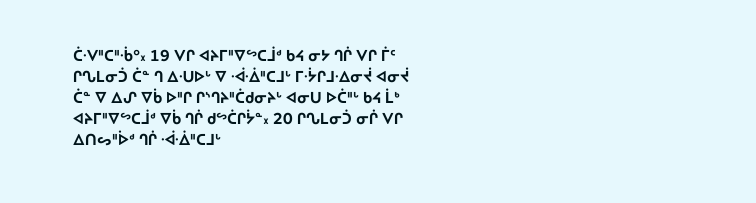ᑖᐺᐦᑕᐦᒀᐤ᙮ 19 ᐯᒋ ᐊᔨᒥᐦᐁᔥᑕᒨᒄ ᑲᔦ ᓂᔭ ᒉᒌ ᐯᒋ ᒦᑦ ᒋᔐᒪᓂᑑ ᑖᓐ ᒉ ᐃᑗᐅᒡ ᐁ ᐙᐐᐦᑕᒧᒡ ᒥᔻᒋᒧᐎᓂᔫ ᐊᓂᔫ ᑖᓐ ᐁ ᐃᔑ ᐁᑳ ᐅᐦᒋ ᒋᔅᒉᔨᐦᑖᑯᓂᔨᒡ ᐊᓂᑌ ᐅᑖᐦᒡ ᑲᔦ ᒫᒃ ᐊᔨᒥᐦᐁᔥᑕᒨᒄ ᐁᑳ ᒉᒌ ᑯᔥᑖᒋᔮᓐ᙮ 20 ᒋᔐᒪᓂᑑ ᓂᒌ ᐯᒋ ᐃᑎᔕᐦᐆᒄ ᒉᒌ ᐙᐐᐦᑕᒧᒡ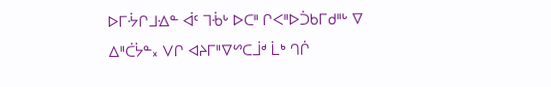ᐅᒥᔻᒋᒧᐎᓐ ᐋᑦ ᒣᒀᒡ ᐅᑕᐦ ᒋᐸᐦᐅᑑᑲᒥᑯᐦᒡ ᐁ ᐃᐦᑖᔮᓐ᙮ ᐯᒋ ᐊᔨᒥᐦᐁᔥᑕᒨᒄ ᒫᒃ ᒉᒌ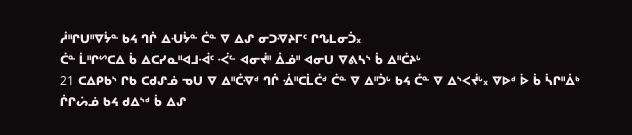ᓲᐦᒋᑌᐦᐁᔮᓐ ᑲᔦ ᒉᒌ ᐃᑗᔮᓐ ᑖᓐ ᐁ ᐃᔑ ᓂᑐᐌᔨᒥᑦ ᒋᔐᒪᓂᑑ᙮
ᑖᓐ ᒫᐦᒋᔥᑕᐃ ᑳ ᐃᑕᓯᓇᐦᐊᒧᐙᑦ ᑆᓪ ᐊᓂᔫᐦ ᐄᓅᐦ ᐊᓂᑌ ᐁᕕᓴᔅ ᑳ ᐃᐦᑖᔨᒡ
21 ᑕᐃᑭᑲᔅ ᒋᑲ ᑕᑯᔑᓅ ᓀᑌ ᐁ ᐃᐦᑖᐌᒄ ᒉᒌ ᐐᐦᑕᒫᑖᒄ ᑖᓐ ᐁ ᐃᐦᑑᒡ ᑲᔦ ᑖᓐ ᐁ ᐃᔅᐸᔫᒡ᙮ ᐁᐅᒄ ᐆ ᑳ ᓵᒋᐦᐄᒃ ᒌᒋᔖᓅ ᑲᔦ ᑯᐃᔅᒄ ᑳ ᐃᔑ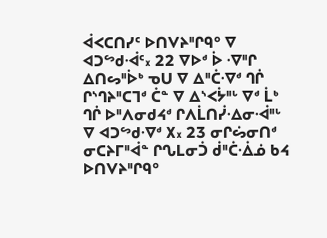ᐋᐸᑕᑎᓯᑦ ᐅᑎᐯᔨᐦᒋᑫᐤ ᐁ ᐊᑐᔥᑯᐙᑦ᙮ 22 ᐁᐅᒄ ᐆ ᐌᐦᒋ ᐃᑎᔕᐦᐆᒃ ᓀᑌ ᐁ ᐃᐦᑖᐌᒄ ᒉᒌ ᒋᔅᒉᔨᐦᑕᒣᒄ ᑖᓐ ᐁ ᐃᔅᐸᔮᐦᒡ ᐁᒄ ᒫᒃ ᒉᒌ ᐅᐦᐱᓂᑯᔦᒄ ᒋᐱᒫᑎᓰᐎᓂᐙᐦᒡ ᐁ ᐊᑐᔥᑯᐌᒄ ᙭᙮ 23 ᓂᒋᔖᓂᑎᒄ ᓂᑕᔨᒥᐦᐋᓐ ᒋᔐᒪᓂᑑ ᑰᐦᑖᐐᓅ ᑲᔦ ᐅᑎᐯᔨᐦᒋᑫᐤ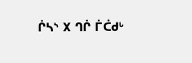ᒌᓴᔅ ᙭ ᒉᒌ ᒦᑖᑯᒡ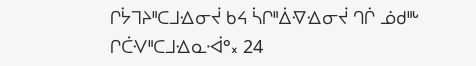ᒋᔮᒣᔨᐦᑕᒧᐎᓂᔫ ᑲᔦ ᓵᒋᐦᐄᐌᐎᓂᔫ ᒉᒌ ᓅᑯᐦᒡ ᒋᑖᐺᐦᑕᒧᐎᓇᐙᐤ᙮ 24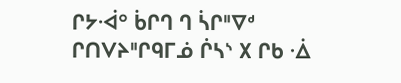ᒋᔭᐙᐤ ᑳᒋᒉ ᒉ ᓵᒋᐦᐁᒄ ᒋᑎᐯᔨᐦᒋᑫᒥᓅ ᒌᓴᔅ ᙭ ᒋᑲ ᐐ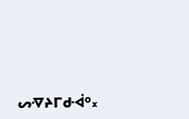ᔕᐌᔨᒥᑯᐙᐤ᙮